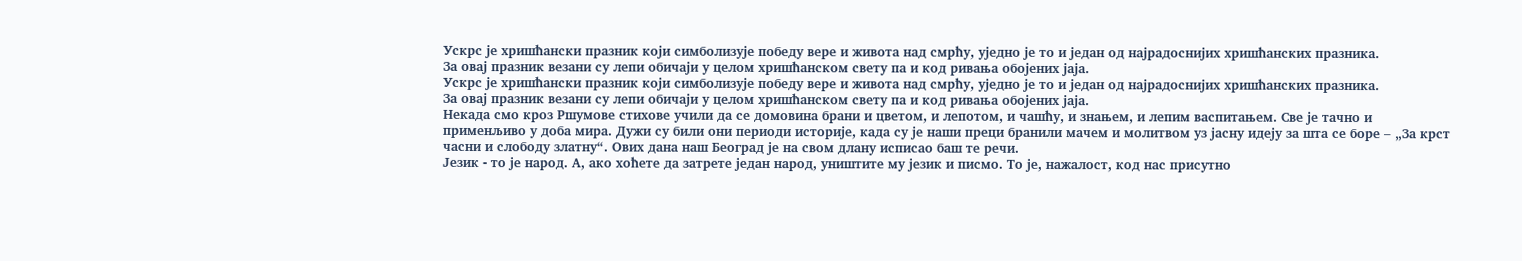Ускрс је хришћански празник који симболизује победу вере и живота над смрћу, уједно је то и један од најрадоснијих хришћанских празника.
За овај празник везани су лепи обичаји у целом хришћанском свету па и код ривања обојених јаја.
Ускрс је хришћански празник који симболизује победу вере и живота над смрћу, уједно је то и један од најрадоснијих хришћанских празника.
За овај празник везани су лепи обичаји у целом хришћанском свету па и код ривања обојених јаја.
Некада смо кроз Ршумове стихове учили да се домовина брани и цветом, и лепотом, и чашћу, и знањем, и лепим васпитањем. Све је тачно и применљиво у доба мира. Дужи су били они периоди историје, када су је наши преци бранили мачем и молитвом уз јасну идеју за шта се боре – „За крст часни и слободу златну“. Ових дана наш Београд је на свом длану исписао баш те речи.
Језик - то је народ. А, ако хоћете да затрете један народ, уништите му језик и писмо. То је, нажалост, код нас присутно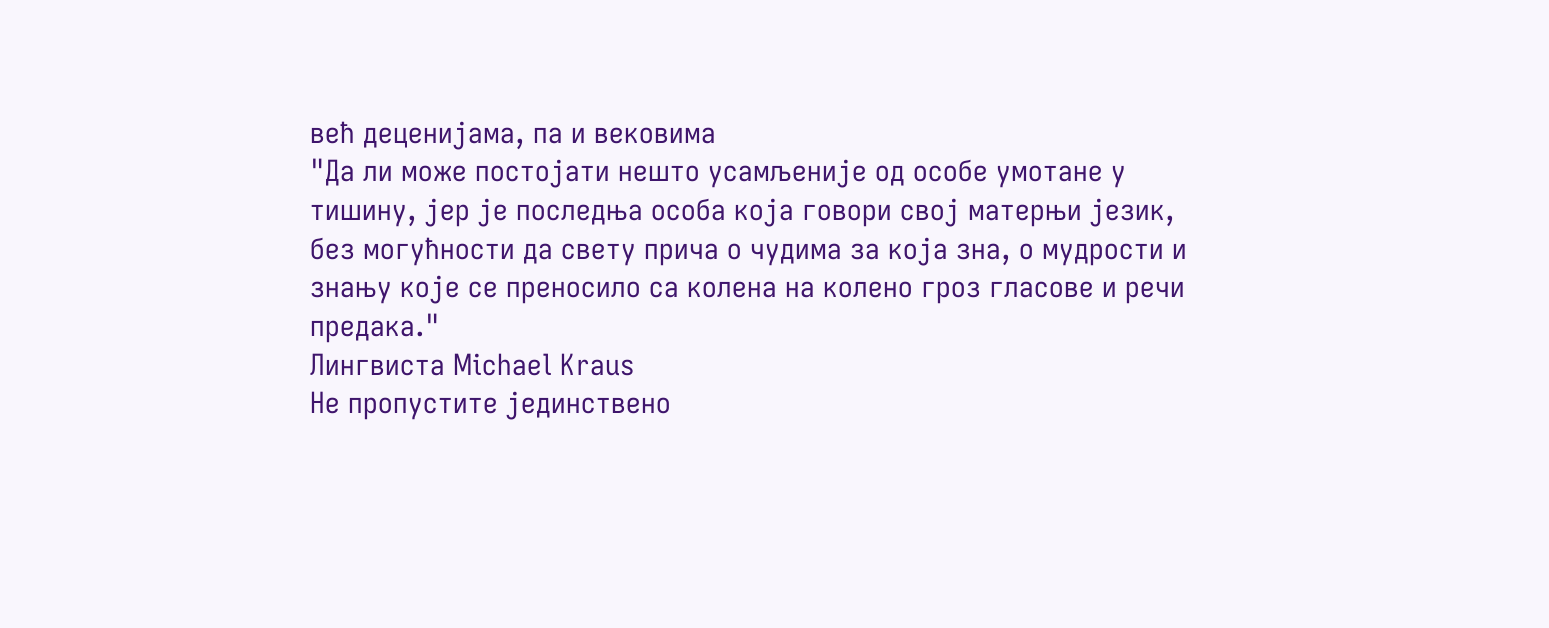већ деценијама, па и вековима
"Да ли може постојати нешто усамљеније од особе умотане у тишину, јер је последња особа која говори свој матерњи језик, без могућности да свету прича о чудима за која зна, о мудрости и знању које се преносило са колена на колено гроз гласове и речи предака."
Лингвиста Michael Kraus
Не пропустите јединствено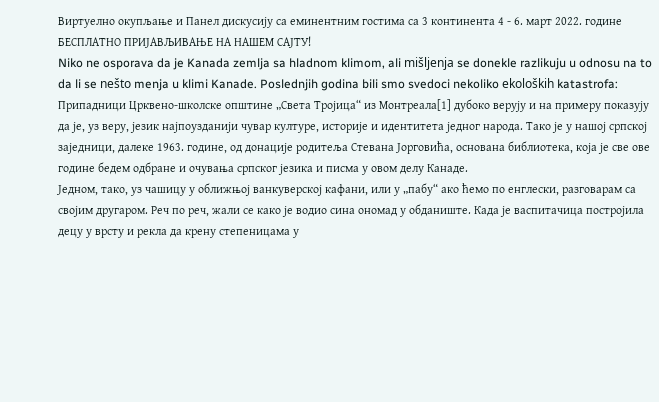Виртуелно окупљање и Панел дискусију са еминентним гостима са 3 континента 4 - 6. март 2022. године
БЕСПЛАТНО ПРИЈАВЉИВАЊЕ НА НАШЕМ САЈТУ!
Niko ne osporava da je Kanada zemlja sa hladnom klimom, ali mišljenja se donekle razlikuju u odnosu na to da li se nešto menja u klimi Kanade. Poslednjih godina bili smo svedoci nekoliko ekoloških katastrofa:
Припадници Црквено-школске општине „Света Тројица“ из Монтреала[1] дубоко верују и на примеру показују да је, уз веру, језик најпоузданији чувар културе, историје и идентитета једног народа. Тако је у нашој српској заједници, далеке 1963. године, од донације родитеља Стевана Јорговића, основана библиотека, која је све ове године бедем одбране и очувања српског језика и писма у овом делу Канаде.
Једном, тако, уз чашицу у оближњој ванкуверској кафани, или у „пабу“ ако ћемо по енглески, разговарам са својим другаром. Реч по реч, жали се како је водио сина ономад у обданиште. Када је васпитачица постројила децу у врсту и рекла да крену степеницама у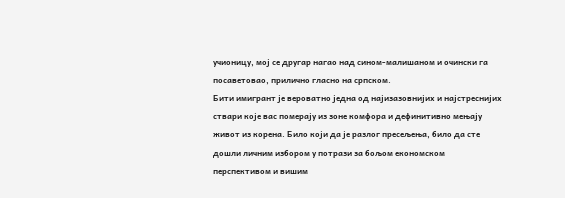учионицу, мој се другар нагао над сином-малишаном и очински га посаветовао, прилично гласно на српском.
Бити имигрант је вероватно једна од најизазовнијих и најстреснијих ствари које вас померају из зоне комфора и дефинитивно мењају живот из корена. Било који да је разлог пресељења, било да сте дошли личним избором у потрази за бољом економском перспективом и вишим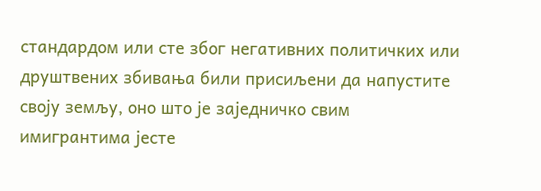стандардом или сте због негативних политичких или друштвених збивања били присиљени да напустите своју земљу, оно што је заједничко свим имигрантима јесте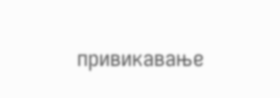привикавање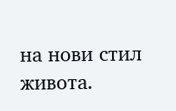на нови стил живота.